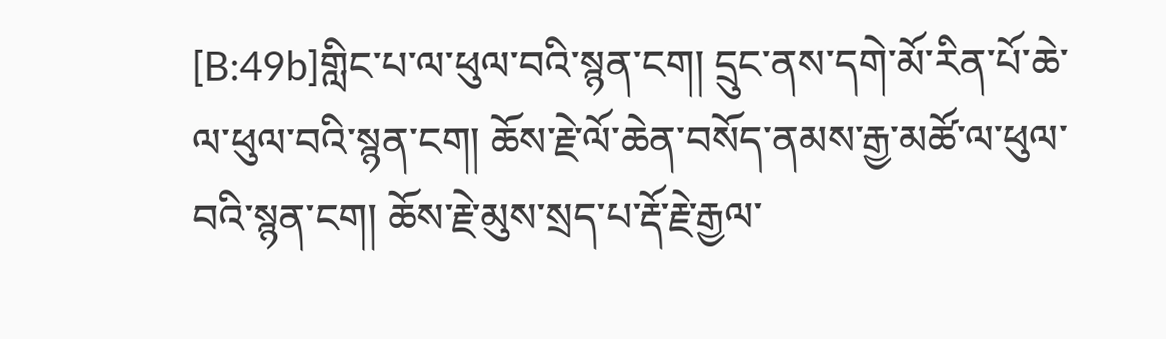[B:49b]གླིང་པ་ལ་ཕུལ་བའི་སྙན་ངག། དྲུང་ནས་དགེ་མོ་རིན་པོ་ཆེ་ལ་ཕུལ་བའི་སྙན་ངག། ཆོས་རྗེ་ལོ་ཆེན་བསོད་ནམས་རྒྱ་མཚོ་ལ་ཕུལ་བའི་སྙན་ངག། ཆོས་རྗེ་མུས་སྲད་པ་རྡོ་རྗེ་རྒྱལ་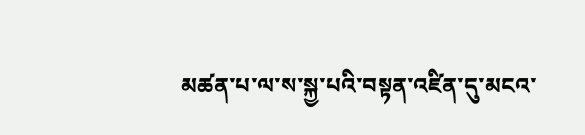མཚན་པ་ལ་ས་སྐྱ་པའི་བསྟན་འཛིན་དུ་མངའ་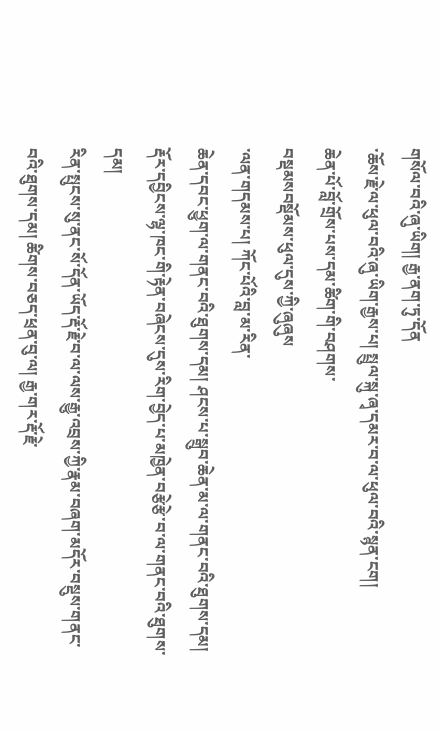གསོལ་བའི་ཞུ་ཡིག། རྒྱ་ནག་ཏུ་དོན
་ཆོས་རྗེ་ལ་ཕུལ་བའི་ཞུ་ཡིག་རྒྱས་པ། སྤྲུལ་སྐུ་ཞྭ་དམར་བ་ལ་ཕུལ་བའི་སྙན་ངག།
ཆེན་པོ་བློ་གྲོས་པས་དམ་ཚིག་གི་བཤགས་
བསྡམསབསྡོམས་ཕུལ་དུས་ཀྱི་ཞུཞུས
་ལན་གདམས་པ། ཀོང་པོའི་བླ་མ་རིན་
ཆེན་དབང་ཕྱུག་ལ་གནང་བའི་ཐུགས་དམ། ཤངས་པ་སྒྲུབ་ཆེན་མ་ལ་གནང་བའི་ཐུགས་དམ། རྡོར་དབྱིངས་ལྷ་ཁང་གི་རྟེན་བཞེངས་དུས་རིག་བྱེད་པ་མཁྱེན་བརྩེརྩེ་བ་ལ་གནང་བའི་ཐུགས་དམ།
རིན་སྤུངས་སུ་ནང་སོ་དོན་ཡོད་རྡོ་རྗེ་བ་ལ་ལས་རྒྱུ་འབྲས་ཀྱི་རྣམ་བཞག་མདོར་བསྡུས་གནང་བའི་ཐུགས་དམ། ཚིགས་བཅད་ཕྲན་བུ་ལ། རྒྱ་གར་རྡོ་རྗེ་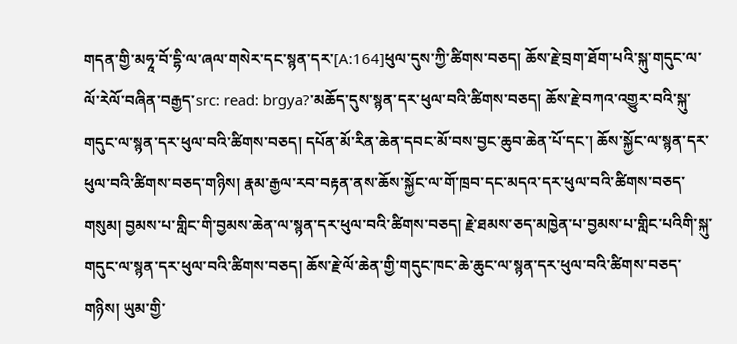གདན་གྱི་མཧཱ་བོ་དྷི་ལ་ཞལ་གསེར་དང་སྙན་དར་[A:164]ཕུལ་དུས་ཀྱི་ཚིགས་བཅད། ཆོས་རྗེ་བྲག་ཐོག་པའི་སྐུ་གདུང་ལ་ལོ་རེལོ་བཞིན་བརྒྱད་src: read: brgya?་མཆོད་དུས་སྙན་དར་ཕུལ་བའི་ཚིགས་བཅད། ཆོས་རྗེ་བཀའ་འགྱུར་བའི་སྐུ་གདུང་ལ་སྙན་དར་ཕུལ་བའི་ཚིགས་བཅད། དཔོན་མོ་རིན་ཆེན་དབང་མོ་བས་བྱང་ཆུབ་ཆེན་པོ་དང་། ཆོས་སྐྱོང་ལ་སྙན་དར་ཕུལ་བའི་ཚིགས་བཅད་གཉིས། རྣམ་རྒྱལ་རབ་བརྟན་ནས་ཆོས་སྐྱོང་ལ་གོ་ཁྲབ་དང་མདའ་དར་ཕུལ་བའི་ཚིགས་བཅད་གསུམ། བྱམས་པ་གླིང་གི་བྱམས་ཆེན་ལ་སྙན་དར་ཕུལ་བའི་ཚིགས་བཅད། རྗེ་ཐམས་ཅད་མཁྱེན་པ་བྱམས་པ་གླིང་པའིགི་སྐུ་གདུང་ལ་སྙན་དར་ཕུལ་བའི་ཚིགས་བཅད། ཆོས་རྗེ་ལོ་ཆེན་གྱི་གདུང་ཁང་ཆེ་ཆུང་ལ་སྙན་དར་ཕུལ་བའི་ཚིགས་བཅད་གཉིས། ཡུམ་གྱི་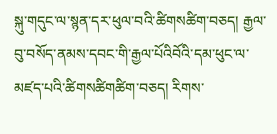སྐུ་གདུང་ལ་སྙན་དར་ཕུལ་བའི་ཚིགསཚིག་བཅད། རྒྱལ་བུ་བསོད་ནམས་དབང་གི་རྒྱལ་པོའིབོའི་དམ་ཕུང་ལ་མཛད་པའི་ཚིགསཚིགཚིག་བཅད། རིགས་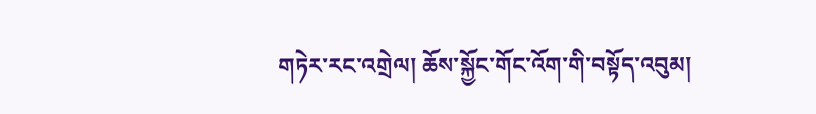གཏེར་རང་འགྲེལ། ཆོས་སྐྱོང་གོང་འོག་གི་བསྟོད་འབུམ།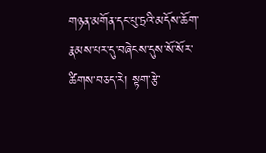གཉན་མགོན་དང་པུ་ཏྲའི་མདོས་ཆོག་རྣམས་པར་དུ་བཞེངས་དུས་སོ་སོར་ཚིགས་བཅད་རེ། སྟག་རྩེ་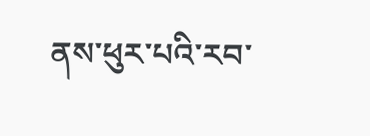ནས་ཕུར་པའི་རབ་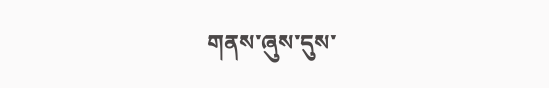གནས་ཞུས་དུས་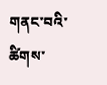གནང་བའི་ཚིགས་